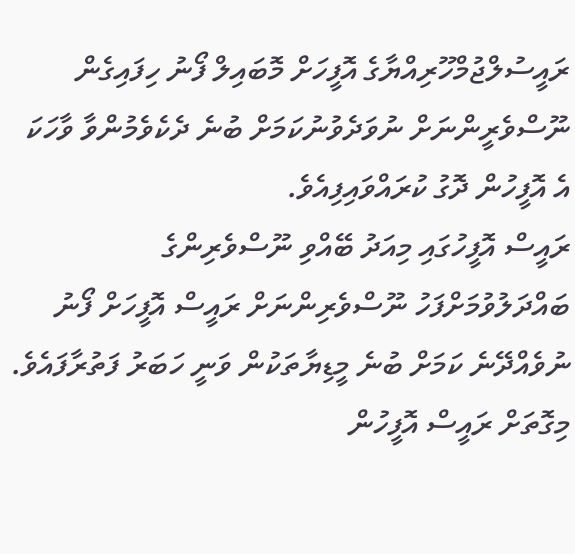ރައީސުލްޖުމްހޫރިއްޔާގެ އޮފީހަށް މޮބައިލް ފޯނު ހިފައިގެން ނޫސްވެރީންނަށް ނުވަދެވުނުކަމަށް ބުނެ ދެކެވެމުންވާ ވާހަކަ އެ އޮފީހުން ދޮގު ކުރައްވައިފިއެވެ.
ރައީސް އޮފީހުގައި މިއަދު ބޭއްވި ނޫސްވެރިންގެ ބައްދަލުވުމަށްފަހު ނޫސްވެރިންނަށް ރައީސް އޮފީހަށް ފޯނު ނުވެއްދޭނެ ކަމަށް ބުނެ މީޑިޔާތަކުން ވަނީ ހަބަރު ފަތުރާފައެވެ. މިގޮތަށް ރައީސް އޮފީހުން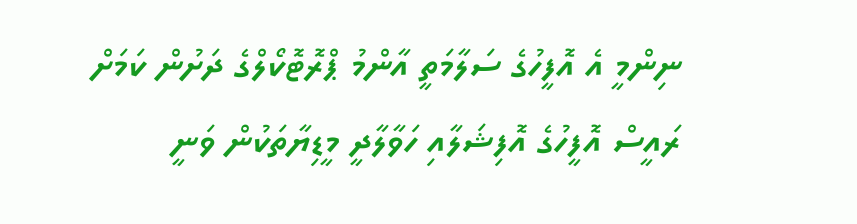ނިންމީ އެ އޮފީހުގެ ސަލާމަތީ އާންމު ޕްރޮޓޮކޯލްގެ ދަށުން ކަމަށް ރައީސް އޮފީހުގެ އޮފިޝަލާއި ހަވާލާދީ މީޑިޔާތަކުން ވަނީ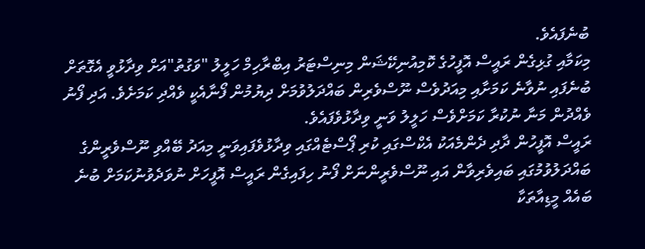ބުނެފައެވެ.
މިކަމާއި ގުޅިގެން ރައީސް އޮފީހުގެ ކޮމިއުނިކޭޝަން މިނިސްޓަރު އިބްރާހިމް ހަލީލު "ވަގުތު"އަށް ވިދާޅުވީ އެގޮތަށް ބުނެފައި ނުވާނެ ކަމަށާއި މިއަދުވެސް ނޫސްވެރިން ބައްދަލުވުމަށް ދިޔުމުން ފޯނާއެކީ ވެއްދި ކަމަށެވެ. އަދި ފޯނު ވެއްދުން މަނާ ނުކުރާ ކަމަށްވެސް ހަލީލު ވަނީ ވިދާޅުވެފައެވެ.
ރައީސް އޮފީހުން ދާދި ދެންމެއަކު އެކްސްގައި ކުރި ޕޯސްޓެއްގައި ވިދާޅުވެފައިވަނީ މިއަދު ބޭއްވި ނޫސްވެރީންގެ ބައްދަލުވުމުގައި ބައިވެރިވާން އައި ނޫސްވެރީންނަށް ފޯނު ހިފައިގެން ރައީސް އޮފީހަށް ނުވަދެވުނުކަމަށް ބުނެ ބައެއް މީޑިއާތަކާ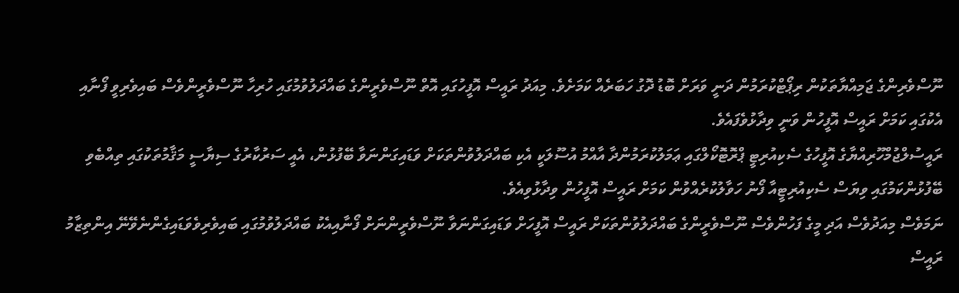ނޫސްވެރިންގެ ޖަމިއްޔާތަކުން ރިޕޯޓްކުރަމުން ދަނީ ވަރަށް ބޮޑު ދޮގު ހަބަރެއް ކަމަށެވެ. މިއަދު ރައީސް އޮފީހުގައި އޮތް ނޫސްވެރީންގެ ބައްދަލުވުމުގައި ހުރިހާ ނޫސްވެރީންވެސް ބައިވެރިވީ ފޯނާއި އެކުގައި ކަމަށް ރައީސް އޮފީހުން ވަނީ ވިދާޅުވެފައެވެ.
ރައީސުލްޖުމްހޫރިއްޔާގެ އޮފީހުގެ ސެކިއުރިޓީ ޕްރޮޓޮކޯލްގައި ޢަމަލުކުރަމުންދާ އާއްމު އުސޫލަކީ އެކި ބައްދަލުވުންތަކަށް ވަޑައިގަންނަވާ ބޭފުޅުން، އެއީ ސަރުކާރުގެ ސިޔާސީ މަޤާމުތަކުގައި ތިއްބެވި ބޭފުޅުންކަމުގައި ވިޔަސް ސެކިއުރިޓީއާ ފޯނު ހަވާލުކުރެއްވުން ކަމަށް ރައީސް އޮފީހުން ވިދާޅުވިއެވެ.
ނަމަވެސް މިއަދުވެސް އަދި މީގެ ފަހުންވެސް ނޫސްވެރީންގެ ބައްދަލުވުންތަކަށް ރައީސް އޮފީހަށް ވަޑައިގަންނަވާ ނޫސްވެރީންނަށް ފޯނާއިއެކު ބައްދަލުވުމުގައި ބައިވެރިވެވަޑައިގެންނެވޭނޭ އިންތިޒާމު ރައީސް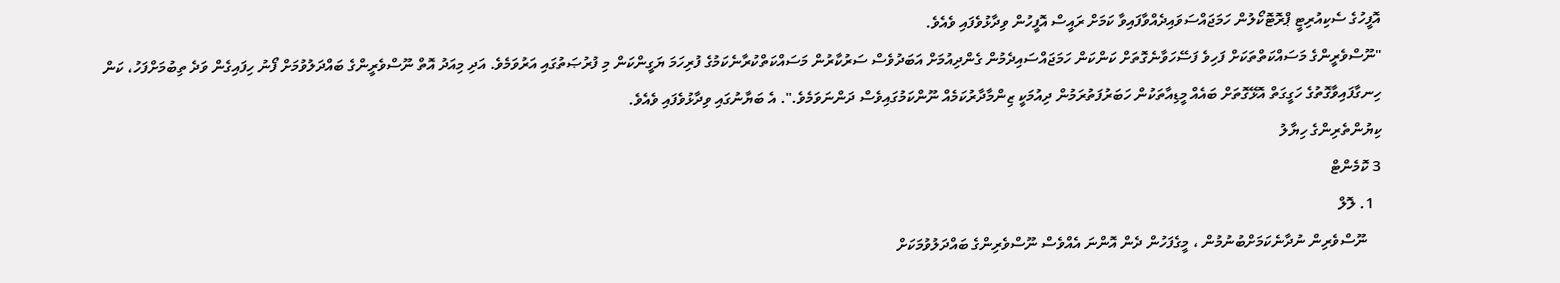އޮފީހުގެ ސެކިއުރިޓީ ޕްރޮޓޮކޯލުން ހަމަޖައްސަވައިދެއްވާފައިވާ ކަމަށް ރައީސް އޮފީހުން ވިދާޅުވެފައި ވެއެވެ.
"ނޫސްވެރީންގެ މަސައްކަތްތަކަށް ފަހިވެ ފަސޭހަވާނެގޮތަށް ކަންކަން ހަމަޖައްސައިދެމުން ގެންދިއުމަށް އަބަދުވެސް ސަރުކާރުން މަސައްކަތްކުރާނެކަމުގެ ފުރިހަމަ ޔަގީންކަން މި ފުރުޞަތުގައި އަރުވަމެވެ. އަދި މިއަދު އޮތް ނޫސްވެރީންގެ ބައްދަލުވުމަށް ފޯނު ހިފައިގެން ވަދެ ތިބުމަށްފަހު، ކަން ހިނގާފައިވާގޮތުގެ ހަގީގަތް އޮޅޭގޮތަށް ބައެއް މީޑިއާތަކުން ހަބަރުފަތުރަމުން ދިއުމަކީ ޒިންމާދާރުކަމެއް ނޫންކަމުގައިވެސް ދަންނަވަމެވެ.". އެ ބަޔާނުގައި ވިދާޅުވެފައި ވެއެވެ.
ކިޔުންތެރިންގެ ހިޔާލު
3 ކޮމެންޓް
  1. ލޮލް
    ނޫސްވެރިން ނުދާނެކަމަށްބުނުމުން ، މީގެފަހުން ދެން އޮންނަ އެއްވެސް ނޫސްވެރިންގެ ބައްދަލުވުމަކަށް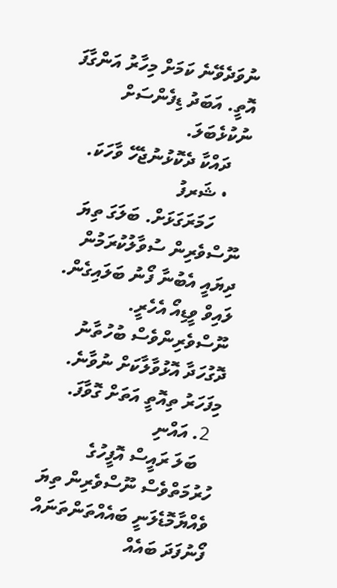ނުވަދެވޭނެ ކަމަށް މިހާރު އަންގާފަ އޮތީ. އަބަދު ޑިފެންސަށް ނުކުޅެބަލަ.
    ދައްކާ ދެކޮޅުނުޖެހޭ ވާހަކަ.
    • ޝަރފު
      ހަމަރަގަޅަށް. ބަލަގަ ތިޔަ ނޫސްވެރިން ސުވާލުކުރަމުން ދިޔައީ އެބުނާ ފޯނު ބަލައިގެން. ލައިވް ވީޑިއޯ އެހެރީ. ނޫސްވެރިންވެސް ބުހުތާނު ދޮގުހަދާ އޮޅުވާލާކަށް ނުވާނެ. މިފަހަރު ތިއޮތީ އަތަށް ގޮވާފަ.
  2. އައްނި
    ބަލަ ރައީސް އޮފީހުގެ ހުރުމަތްވެސް ނޫސްވެރިން ތިޔަ ވެއްޔާމޮޑެލަނީ ބައެއްތަންތަނައް ފޯނުފަދަ ބައެއް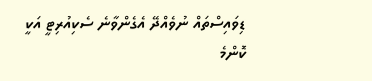ޑިވައިސްތައް ނުވެއްދޭ އެގެންވާނެ ސެކިއުރިޓީ އަކީ ކޮންމެ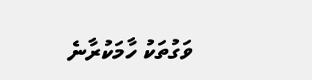ވަގުތަކު ހާމަކުރާނެ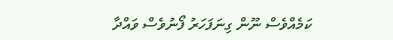ކަމެއްވެސް ނޫން ގިނަފަހަރު ފޯނުވެސް ވައްދާ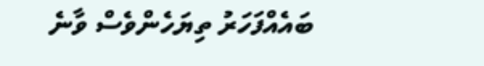ބައެއްފަހަރު ތިޔަހެންވެސް ވާނެ